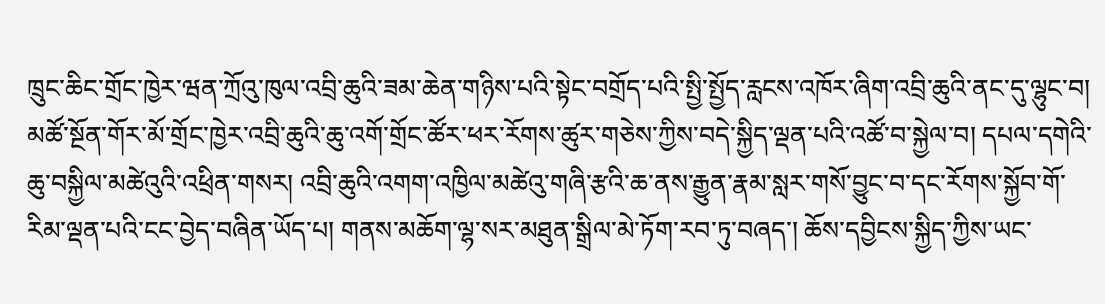ཁྲུང་ཆིང་གྲོང་ཁྱེར་ཝན་ཀྲོའུ་ཁུལ་འབྲི་ཆུའི་ཟམ་ཆེན་གཉིས་པའི་སྟེང་བགྲོད་པའི་སྤྱི་སྤྱོད་རླངས་འཁོར་ཞིག་འབྲི་ཆུའི་ནང་དུ་ལྷུང་བ། མཚོ་སྔོན་གོར་མོ་གྲོང་ཁྱེར་འབྲི་ཆུའི་ཆུ་འགོ་གྲོང་ཚོར་ཕར་རོགས་ཚུར་གཅེས་ཀྱིས་བདེ་སྐྱིད་ལྡན་པའི་འཚོ་བ་སྐྱེལ་བ། དཔལ་དགེའི་ཆུ་བསྐྱིལ་མཚེའུའི་འཕྲིན་གསར། འབྲི་ཆུའི་འགག་འཁྱིལ་མཚེའུ་གཞི་རྩའི་ཆ་ནས་རྒྱུན་རྣམ་སླར་གསོ་བྱུང་བ་དང་རོགས་སྐྱོབ་གོ་རིམ་ལྡན་པའི་ངང་བྱེད་བཞིན་ཡོད་པ། གནས་མཆོག་ལྷ་སར་མཐུན་སྒྲིལ་མེ་ཏོག་རབ་ཏུ་བཞད་། ཆོས་དབྱིངས་སྐྱིད་ཀྱིས་ཡང་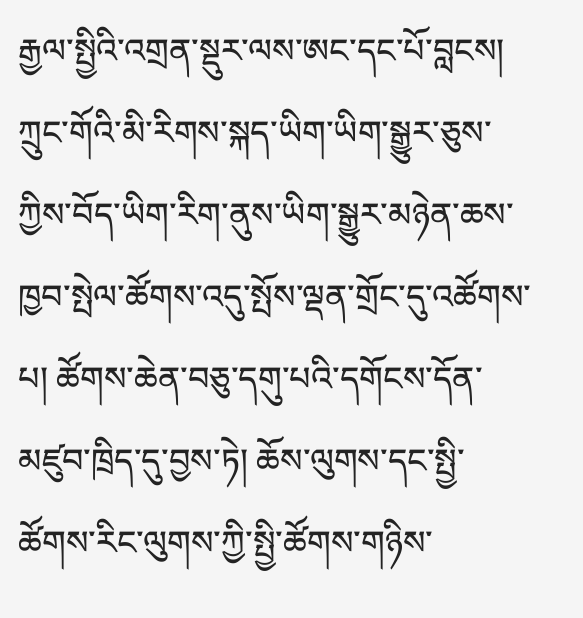རྒྱལ་སྤྱིའི་འགྲན་སྡུར་ལས་ཨང་དང་པོ་བླངས། ཀྲུང་གོའི་མི་རིགས་སྐད་ཡིག་ཡིག་སྒྱུར་ཅུས་ཀྱིས་བོད་ཡིག་རིག་ནུས་ཡིག་སྒྱུར་མཉེན་ཆས་ཁྱབ་སྤེལ་ཚོགས་འདུ་སྤོས་ལྡན་གྲོང་དུ་འཚོགས་པ། ཚོགས་ཆེན་བཅུ་དགུ་པའི་དགོངས་དོན་མཛུབ་ཁྲིད་དུ་བྱས་ཏེ། ཆོས་ལུགས་དང་སྤྱི་ཚོགས་རིང་ལུགས་ཀྱི་སྤྱི་ཚོགས་གཉིས་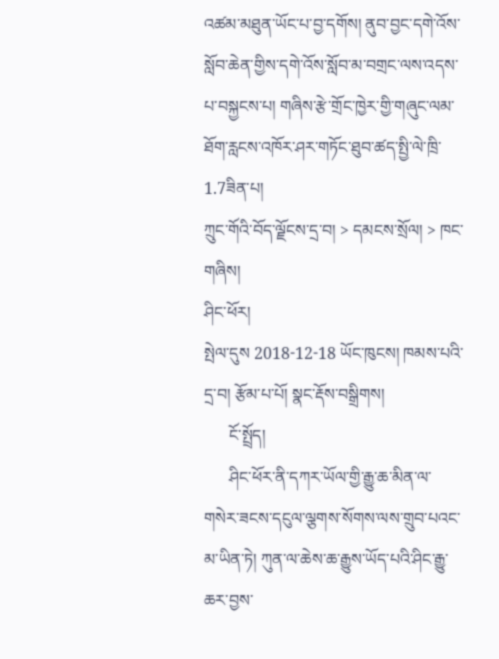འཚམ་མཐུན་ཡོང་པ་བྱ་དགོས། ནུབ་བྱང་དགེ་འོས་སློབ་ཆེན་གྱིས་དགེ་འོས་སློབ་མ་བགྲང་ལས་འདས་པ་བསྐྱངས་པ། གཞིས་རྩེ་གྲོང་ཁྱེར་གྱི་གཞུང་ལམ་ཐོག་རླངས་འཁོར་ཤར་གཏོང་ཐུབ་ཚད་སྤྱི་ལེ་ཁྲི་1.7ཟིན་པ།
ཀྲུང་གོའི་བོད་ལྗོངས་དྲ་བ། > དམངས་སྲོལ། > ཁང་གཞིས།
ཤིང་ཕོར།
སྤེལ་དུས 2018-12-18 ཡོང་ཁུངས། ཁམས་པའི་དྲ་བ། རྩོམ་པ་པོ། སྣང་རྡོས་བསྒྲིགས།
      ངོ་སྤྲོད།
      ཤིང་ཕོར་ནི་དཀར་ཡོལ་གྱི་རྒྱུ་ཆ་མིན་ལ་གསེར་ཟངས་དངུལ་ལྕགས་སོགས་ལས་གྲུབ་པའང་མ་ཡིན་ཏེ། ཀུན་ལ་ཆེས་ཆ་རྒྱུས་ཡོད་པའི་ཤིང་རྒྱུ་ཆར་བྱས་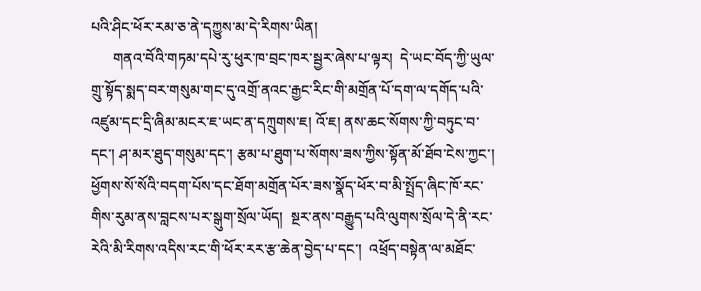པའི་ཤིང་ཕོར་རམ་ཅ་ནེ་དཀྱུས་མ་དེ་རིགས་ཡིན།
      གནའ་བོའི་གཏམ་དཔེ་རུ་ཕུར་ཁ་བྲང་ཁར་སྦྱར་ཞེས་པ་ལྟར།  དེ་ཡང་བོད་ཀྱི་ཡུལ་གྲུ་སྟོད་སྨད་བར་གསུམ་གང་དུ་འགྲོ་ནའང་རྒྱང་རིང་གི་མགྲོན་པོ་དག་ལ་དགོད་པའི་འཛུམ་དང་དྲི་ཞིམ་མངར་ཇ་ཡང་ན་དཀྲུགས་ཇ། འོ་ཇ། ནས་ཆང་སོགས་ཀྱི་བཏུང་བ་དང་། ཤ་མར་ཐུད་གསུམ་དང་། རྩམ་པ་ཐུག་པ་སོགས་ཟས་ཀྱིས་སྟོན་མོ་ཐོབ་ངེས་ཀྱང་། ཕྱོགས་སོ་སོའི་བདག་པོས་དང་ཐོག་མགྲོན་པོར་ཟས་སྣོད་ཕོར་བ་མི་སྤྲོད་ཞིང་ཁོ་རང་གིས་རུམ་ནས་བླངས་པར་སྒུག་སྲོལ་ཡོད།  སྔར་ནས་བརྒྱུད་པའི་ལུགས་སྲོལ་དེ་ནི་རང་རེའི་མི་རིགས་འདིས་རང་གི་ཕོར་རར་རྩ་ཆེན་བྱེད་པ་དང་།  འཕྲོད་བསྟེན་ལ་མཐོང་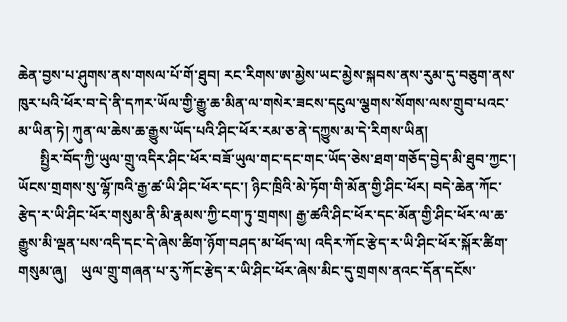ཆེན་བྱས་པ་ཤུགས་ནས་གསལ་པོ་གོ་ཐུབ། རང་རིགས་ཨ་མྱེས་ཡང་མྱེས་སྐབས་ནས་རུམ་དུ་བཅུག་ནས་ཁུར་པའི་ཕོར་བ་དེ་ནི་དཀར་ཡོལ་གྱི་རྒྱུ་ཆ་མིན་ལ་གསེར་ཟངས་དངུལ་ལྕགས་སོགས་ལས་གྲུབ་པའང་མ་ཡིན་ཏེ། ཀུན་ལ་ཆེས་ཆ་རྒྱུས་ཡོད་པའི་ཤིང་ཕོར་རམ་ཅ་ནེ་དཀྱུས་མ་དེ་རིགས་ཡིན།
      སྤྱིར་བོད་ཀྱི་ཡུལ་གྲུ་འདིར་ཤིང་ཕོར་བཟོ་ཡུལ་གང་དང་གང་ཡོད་ཅེས་ཐག་གཅོད་བྱེད་མི་ཐུབ་ཀྱང་། ཡོངས་གྲགས་སུ་ལྷོ་ཁའི་རྒྱ་ཚ་ཡི་ཤིང་ཕོར་དང་། ཉིང་ཁྲིའི་མེ་ཏོག་གི་མོན་གྱི་ཤིང་ཕོར། བདེ་ཆེན་ཀོང་རྩེད་ར་ཡི་ཤིང་ཕོར་གསུམ་ནི་མི་རྣམས་ཀྱི་ངག་ཏུ་གྲགས། རྒྱ་ཚའི་ཤིང་ཕོར་དང་མོན་གྱི་ཤིང་ཕོར་ལ་ཆ་རྒྱུས་མི་ལྡན་པས་འདི་དང་དེ་ཞེས་ཚིག་ཉོག་བཤད་མ་ཕོད་ལ། འདིར་ཀོང་རྩེད་ར་ཡི་ཤིང་ཕོར་སྐོར་ཚིག་གསུམ་ཞུ།    ཡུལ་གྲུ་གཞན་པ་རུ་ཀོང་རྩེད་ར་ཡི་ཤིང་ཕོར་ཞེས་མིང་དུ་གྲགས་ནའང་དོན་དངོས་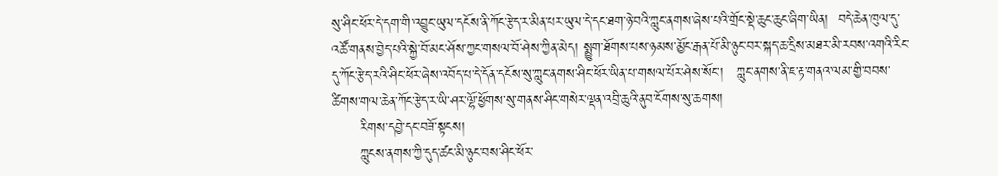སུ་ཤིང་ཕོར་དེ་དག་གི་འབྱུང་ཡུལ་དངོས་ནི་ཀོང་རྩེད་ར་མིན་པར་ཡུལ་དེ་དང་ཐག་ཉེ་བའི་ཀླུང་ནགས་ཞེས་པའི་གྲོང་སྡེ་ཆུང་ཆུང་ཞིག་ཡིན།  བདེ་ཆེན་ཁུལ་དུ་འཚོ་གནས་བྱེད་པའི་སྐྱེ་བོ་མང་ཤོས་ཀྱང་གསལ་བོ་ཤེས་ཀྱིན་མེད། སྨྱུག་ཐོགས་པས་ཉམས་མྱོང་རྒན་པོ་མི་ཉུང་བར་སྐད་ཆ་དྲིས་མཐར་མི་རབས་འགའི་རིང་དུ་ཀོང་རྩེད་རའི་ཤིང་ཕོར་ཞེས་འབོད་པ་དེ་དོན་དངོས་སུ་ཀླུང་ནགས་ཤིང་ཕོར་ཡིན་པ་གསལ་པོར་ཤེས་སོང་།   ཀླུང་ནགས་ནི་ཇ་རྟ་གནའ་ལམ་གྱི་བབས་ཚིགས་གལ་ཆེན་ཀོང་རྩེད་ར་ཡི་ཤར་ལྷོ་ཕྱོགས་སུ་གནས་ཤིང་གསེར་ལྡན་འབྲི་ཆུའི་ནུབ་ངོགས་སུ་ཆགས།
      རིགས་དབྱེ་དང་བཟོ་སྟངས།
      ཀླུངས་ནགས་ཀྱི་དུད་ཚང་མི་ཉུང་བས་ཤིང་ཕོར་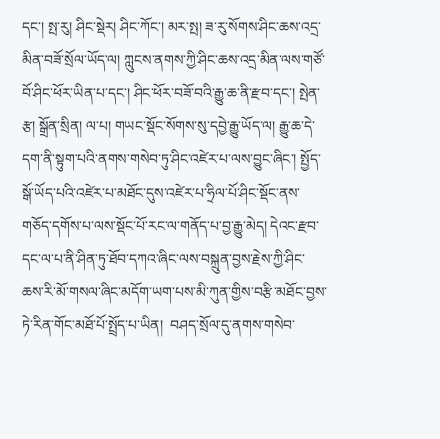དང་། སྤ་རུ། ཤིང་སྡེར། ཤིང་ཀོང་། མར་སྤ། ཟ་རུ་སོགས་ཤིང་ཆས་འདྲ་མིན་བཟོ་སྲོལ་ཡོད་ལ། ཀླུངས་ནགས་ཀྱི་ཤིང་ཆས་འདྲ་མིན་ལས་གཙོ་བོ་ཤིང་ཕོར་ཡིན་པ་དང་། ཤིང་ཕོར་བཟོ་བའི་རྒྱུ་ཆ་ནི་རྫབ་དང་། སྤེན་རྩ། སྒྲོན་སྲིན། ལ་པ། གཡང་སྡོང་སོགས་སུ་དབྱེ་རྒྱུ་ཡོད་ལ། རྒྱུ་ཆ་དེ་དག་ནི་སྟུག་པའི་ནགས་གསེབ་ཏུ་ཤིང་འཛེར་པ་ལས་བྱུང་ཞིང་། སྤྱོད་སྒོ་ཡོད་པའི་འཛེར་པ་མཐོང་དུས་འཛེར་པ་ཧྲིལ་པོ་ཤིང་སྡོང་ནས་གཅོད་དགོས་པ་ལས་སྡོང་པོ་རང་ལ་གནོད་པ་བྱ་རྒྱུ་མེད། དེའང་རྫབ་དང་ལ་པ་ནི་ཤིན་ཏུ་ཐོབ་དཀའ་ཞིང་ལས་བསྐྲུན་བྱས་རྗེས་ཀྱི་ཤིང་ཆས་རི་མོ་གསལ་ཞིང་མདོག་ཡག་པས་མི་ཀུན་གྱིས་བརྩི་མཐོང་བྱས་ཏེ་རིན་གོང་མཐོ་པོ་སྤྲོད་པ་ཡིན།  བཤད་སྲོལ་དུ་ནགས་གསེབ་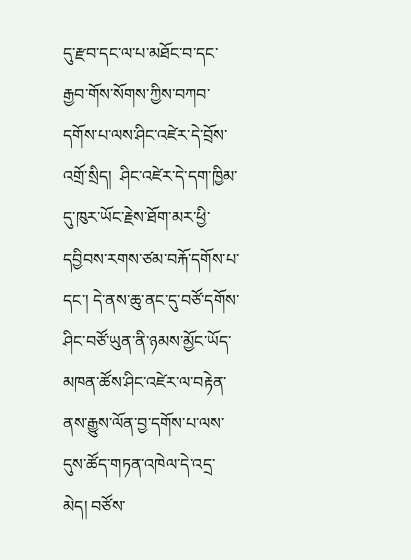དུ་རྫབ་དང་ལ་པ་མཐོང་བ་དང་རྒྱབ་གོས་སོགས་ཀྱིས་བཀབ་དགོས་པ་ལས་ཤིང་འཛེར་དེ་བྲོས་འགྲོ་སྲིད།  ཤིང་འཛེར་དེ་དག་ཁྱིམ་དུ་ཁུར་ཡོང་རྗེས་ཐོག་མར་ཕྱི་དབྱིབས་རགས་ཙམ་བརྐོ་དགོས་པ་དང་། དེ་ནས་ཆུ་ནང་དུ་བཙོ་དགོས་ཤིང་བཙོ་ཡུན་ནི་ཉམས་མྱོང་ཡོད་མཁན་ཚོས་ཤིང་འཛེར་ལ་བརྟེན་ནས་རྒྱུས་ལོན་བྱ་དགོས་པ་ལས་དུས་ཚོད་གཏན་འཁེལ་དེ་འདྲ་མེད། བཙོས་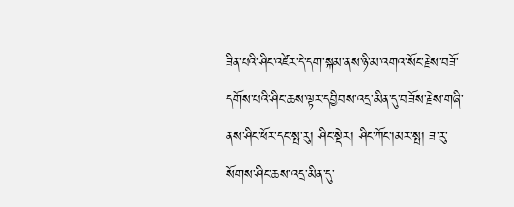ཟིན་པའི་ཤིང་འཛེར་དེ་དག་སྐམ་ནས་ཉི་མ་འགའ་སོང་རྗེས་བཟོ་དགོས་པའི་ཤིང་ཆས་ལྟར་དབྱིབས་འདྲ་མིན་དུ་བཟོས་རྗེས་གཞི་ནས་ཤིང་ཕོར་དང་སྤ་རུ། ཤིང་སྡེར། ཤིང་ཀོང་།མར་སྤ། ཟ་རུ་སོགས་ཤིང་ཆས་འདྲ་མིན་དུ་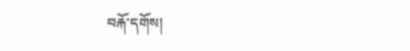བརྐོ་དགོས།